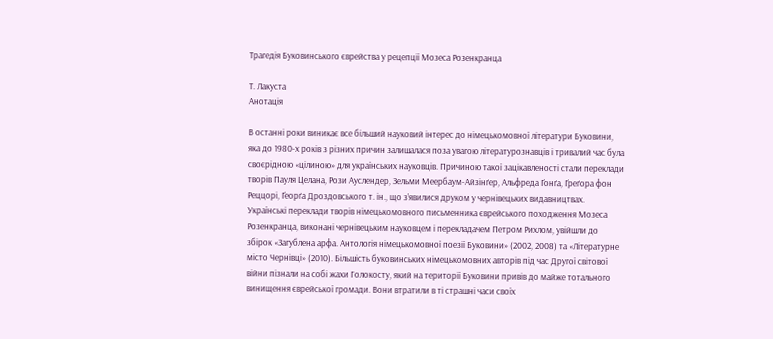Трагедія Буковинського єврейства у рецепції Мозеса Розенкранца

Т. Лакуста
Анотація

В останні роки виникає все більший науковий інтерес до німецькомовної літератури Буковини, яка до 1980-х років з різних причин залишалася поза увагою літературознавців і тривалий час була своєрідною «цілиною» для українських науковців. Причиною такої зацікавленості стали переклади творів Пауля Целана, Рози Ауслендер, Зельми Меербаум-Айзінґер, Альфреда Ґонґа, Ґреґора фон Реццорі, Ґеорґа Дроздовського т. ін., що з’явилися друком у чернівецьких видавництвах. Українські переклади творів німецькомовного письменника єврейського походження Мозеса Розенкранца, виконані чернівецьким науковцем і перекладачем Петром Рихлом, увійшли до збірок «Загублена арфа. Антологія німецькомовної поезії Буковини» (2002, 2008) та «Літературне місто Чернівці» (2010). Більшість буковинських німецькомовних авторів під час Другої світової війни пізнали на собі жахи Голокосту, який на території Буковини привів до майже тотального винищення єврейської громади. Вони втратили в ті страшні часи своїх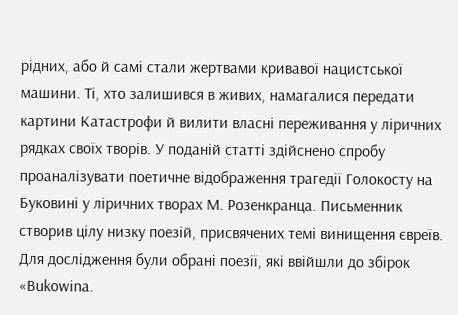рідних, або й самі стали жертвами кривавої нацистської машини. Ті, хто залишився в живих, намагалися передати картини Катастрофи й вилити власні переживання у ліричних рядках своїх творів. У поданій статті здійснено спробу проаналізувати поетичне відображення трагедії Голокосту на Буковині у ліричних творах М. Розенкранца. Письменник створив цілу низку поезій, присвячених темі винищення євреїв. Для дослідження були обрані поезії, які ввійшли до збірок «Bukowina.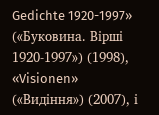Gedichte 1920-1997» («Буковина. Вірші 1920-1997») (1998), «Visionen» («Видіння») (2007), і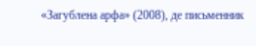«Загублена арфа» (2008), де письменник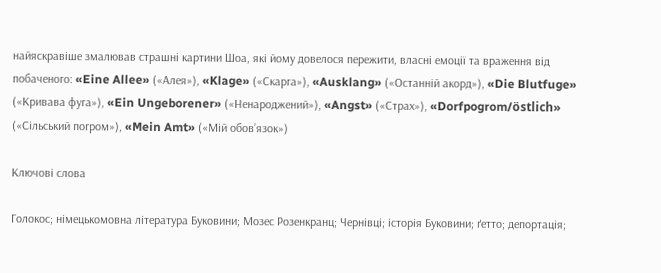найяскравіше змалював страшні картини Шоа, які йому довелося пережити, власні емоції та враження від побаченого: «Eine Allee» («Алея»), «Klage» («Скарга»), «Ausklang» («Останній акорд»), «Die Blutfuge» («Кривава фуга»), «Ein Ungeborener» («Ненароджений»), «Angst» («Страх»), «Dorfpogrom/östlich» («Сільський погром»), «Mein Amt» («Мій обов’язок»)

Ключові слова

Голокос; німецькомовна література Буковини; Мозес Розенкранц; Чернівці; історія Буковини; ґетто; депортація;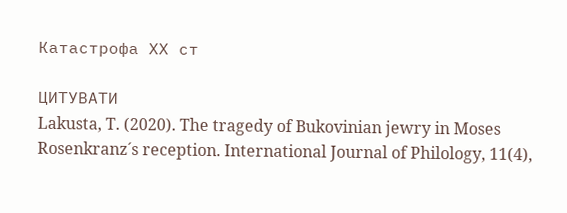Катастрофа ХХ ст

ЦИТУВАТИ
Lakusta, T. (2020). The tragedy of Bukovinian jewry in Moses Rosenkranzˊs reception. International Journal of Philology, 11(4),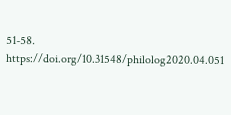51-58. https://doi.org/10.31548/philolog2020.04.051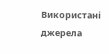Використані джерела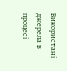Використані джерела в процесі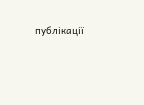публікації